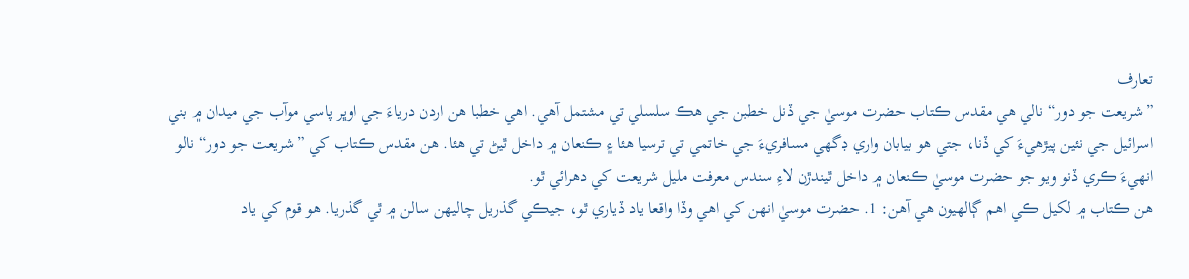تعارف
”شريعت جو دور“ نالي هي مقدس ڪتاب حضرت موسيٰ جي ڏنل خطبن جي هڪ سلسلي تي مشتمل آهي. اهي خطبا هن اردن درياءَ جي اوڀر پاسي موآب جي ميدان ۾ بني اسرائيل جي نئين پيڙهيءَ کي ڏنا، جتي هو بيابان واري ڊگھي مسافريءَ جي خاتمي تي ترسيا هئا ۽ ڪنعان ۾ داخل ٿيڻ تي هئا. هن مقدس ڪتاب کي ”شريعت جو دور“ نالو انهيءَ ڪري ڏنو ويو جو حضرت موسيٰ ڪنعان ۾ داخل ٿيندڙن لاءِ سندس معرفت مليل شريعت کي دهرائي ٿو.
هن ڪتاب ۾ لکيل ڪي اهم ڳالهيون هي آهن: 1. حضرت موسيٰ انهن کي اهي وڏا واقعا ياد ڏياري ٿو، جيڪي گذريل چاليهن سالن ۾ ٿي گذريا. هو قوم کي ياد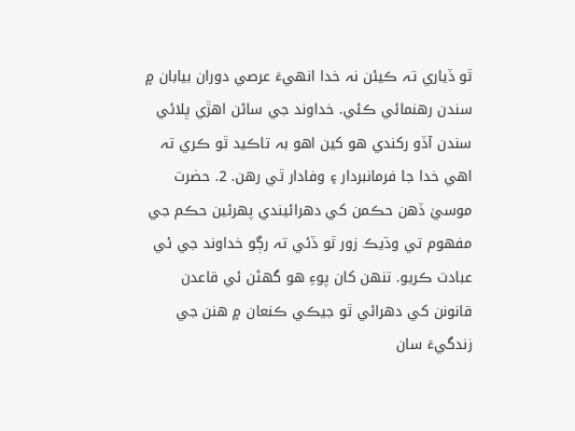ٿو ڏياري تہ ڪيئن نہ خدا انهيءَ عرصي دوران بيابان ۾ سندن رهنمائي ڪئي. خداوند جي ساڻن اهڙي ڀلائي سندن آڏو رکندي هو کين اهو بہ تاڪيد ٿو ڪري تہ اهي خدا جا فرمانبردار ۽ وفادار ٿي رهن. 2. حضرت موسيٰ ڏهن حڪمن کي دهرائيندي پهرئين حڪم جي مفهوم تي وڌيڪ زور ٿو ڏئي تہ رڳو خداوند جي ئي عبادت ڪريو. تنهن کان پوءِ هو گھڻن ئي قاعدن قانونن کي دهرائي ٿو جيڪي ڪنعان ۾ هنن جي زندگيءَ سان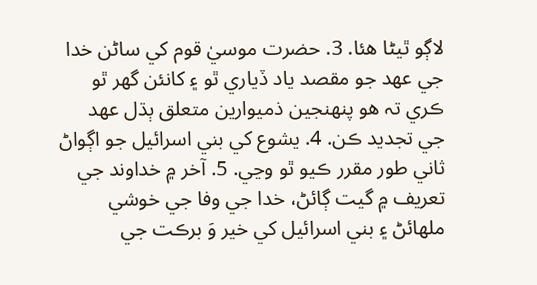لاڳو ٿيڻا هئا. 3. حضرت موسيٰ قوم کي ساڻن خدا جي عهد جو مقصد ياد ڏياري ٿو ۽ کانئن گھر ٿو ڪري تہ هو پنهنجين ذميوارين متعلق ٻڌل عهد جي تجديد ڪن. 4. يشوع کي بني اسرائيل جو اڳواڻ ثاني طور مقرر ڪيو ٿو وڃي. 5. آخر ۾ خداوند جي تعريف ۾ گيت ڳائڻ، خدا جي وفا جي خوشي ملهائڻ ۽ بني اسرائيل کي خير وَ برڪت جي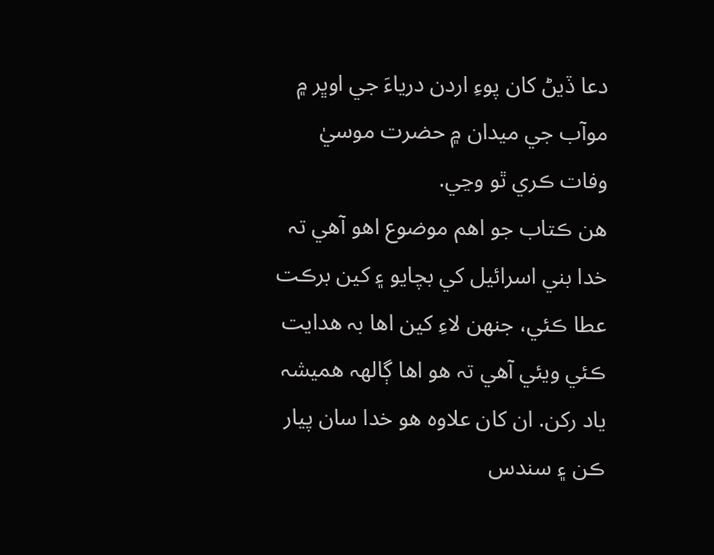دعا ڏيڻ کان پوءِ اردن درياءَ جي اوڀر ۾ موآب جي ميدان ۾ حضرت موسيٰ وفات ڪري ٿو وڃي.
هن ڪتاب جو اهم موضوع اهو آهي تہ خدا بني اسرائيل کي بچايو ۽ کين برڪت عطا ڪئي، جنهن لاءِ کين اها بہ هدايت ڪئي ويئي آهي تہ هو اها ڳالهہ هميشہ ياد رکن. ان کان علاوہ هو خدا سان پيار ڪن ۽ سندس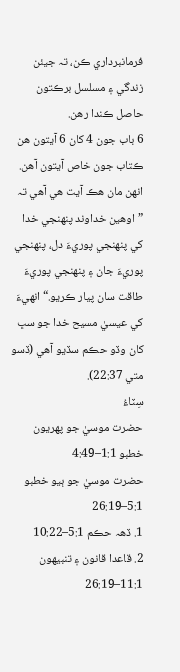فرمانبرداري ڪن، تہ جيئن زندگي ۽ مسلسل برڪتون حاصل ڪندا رهن.
6 باب جون 4 کان 6 آيتون هن ڪتاب جون خاص آيتون آهن. انهن مان هڪ آيت هي آهي تہ ”اوهين خداوند پنهنجي خدا کي پنهنجي پوريءَ دل، پنهنجي پوريءَ جان ۽ پنهنجي پوريءَ طاقت سان پيار ڪريو.“ انهيءَ کي عيسيٰ مسيح خدا جو سڀ کان وڏو حڪم سڏيو آهي (ڏسو متي 22:37).
سِٽاءُ
حضرت موسيٰ جو پهريون خطبو 1:1–4:49
حضرت موسيٰ جو ٻيو خطبو 5:1–26:19
1. ڏهہ حڪم 5:1–10:22
2. قاعدا قانون ۽ تنبيهون 11:1–26:19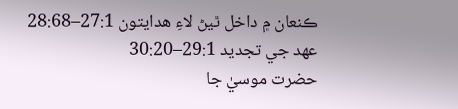ڪنعان ۾ داخل ٿيڻ لاءِ هدايتون 27:1–28:68
عهد جي تجديد 29:1–30:20
حضرت موسيٰ جا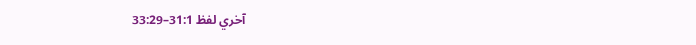آخري لفظ 31:1–33:29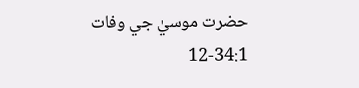حضرت موسيٰ جي وفات 34:1-12